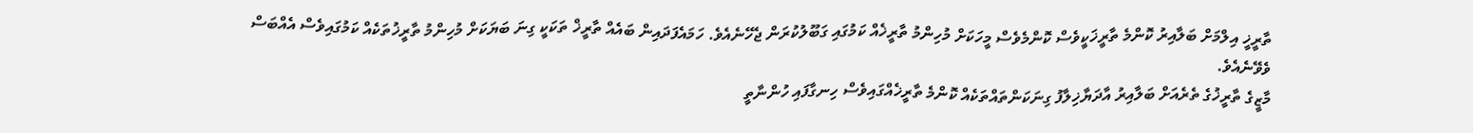ތާރީޚީ އިލްމަށް ބަލާއިރު ކޮންމެ ތާރީޚަކީވެސް ކޮންމެވެސް މީހަކަށް މުހިންމު ތާރީޚެއް ކަމުގައި ގަބޫލުކުރަން ޖެހޭނެއެވެ. ހަމައެފަދައިން ބައެއް ތާރީޚް ތަކަކީ ގިނަ ބަޔަކަށް މުހިންމު ތާރީޚުތަކެއް ކަމުގައިވެސް އެއްބަސް ވެވޭނެއެވެ.
މާޒީގެ ތާރީޚުގެ ތެރެއަށް ބަލާއިރު އާދަޔާޚިލާފު ގިނަކަންތައްތަކެއް ކޮންމެ ތާރީޚެއްގައިވެސް ހިނގާފައި ހުންނާތީ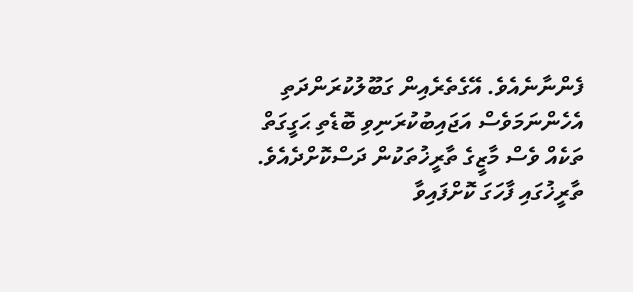ފެންނާނެއެވެ. އޭގެތެރެއިން ގަބޫލުކުރަންދަތި އެހެންނަމަވެސް އަޖައިބުކުރަނިވި ބޮޑެތި ޙަގީގަތް ތަކެއް ވެސް މާޒީގެ ތާރީޚުތަކުން ދަސްކޮށްދެއެވެ. ތާރީޚުގައި ފާހަގަ ކޮށްފައިވާ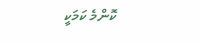ކޮންމެ ކަމަކީ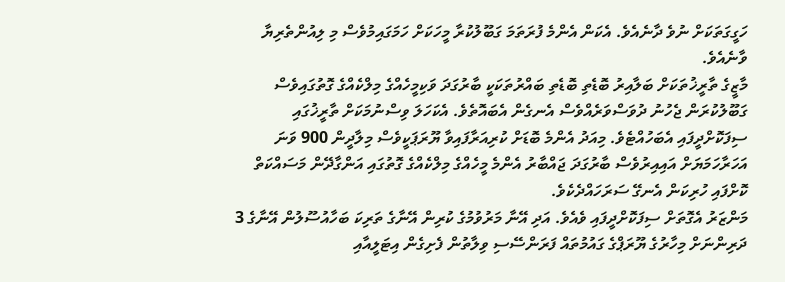ހަގީގަތަކަށް ނުވެ ދާނެއެވެ. އެކަން އެންމެ ފުރަތަމަ ގަބޫލުކުރާ މީހަކަށް ހަމަގައިމުވެސް މި ލިއުންތެރިޔާ ވާނެއެވެ.
މާޒީގެ ތާރީޚުތަކަށް ބަލާއިރު ބޮޑެތި ބޮޑެތި ބައްރުތަކަކީ ބާރުގަދަ ވަކިމީހެއްގެ މިލްކެއްގެ ގޮތުގައިވެސް ގަބޫލުކުރަން ޖެހުނު ދުވަސްވަރެއްވެސް އެނގެން އެބައޮތެވެ. އެކަހަލަ ވިސްނުމަކަށް ތާރީޚުގައި ސިފަކޮށްދީފައި އެބަހުއްޓެވެ. މިއަދު އެންމެ ބޮޑަށް ކުރިއަރާފައިވާ ޔޫރަޕަކީވެސް މިލާދީން 900 ވަނަ އަހަރާހަމަޔަށް އައިއިރުވެސް ބާރުގަދަ ޖައްބާރު އެންމެ މީހެއްގެ މިލްކެއްގެ ގޮތުގައި އަންގާދޭން މަސައްކަތް ކޮށްފައި ހުރިކަން އެނގޭ ސަރަހައްދެކެވެ.
މަންޒަރު އެގޮތަށް ސިފަކޮށްދީފައި ވެއެވެ. އަދި އޭނާ މަރުވުމުގެ ކުރިން އޭނާގެ ތަރިކަ ބަހާއުސޫލުން އޭނާގެ 3 ދަރިންނަށް މިހާރުގެ ޔޫރަޕްގެ ގައުމުތައް ފަރަންސޭސި ވިލާތުން ފެށިގެން އިޓަލީއާއި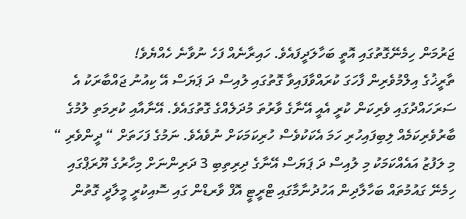ޖަރުމަން ހިމެނޭގޮތުގައި އޮތީ ބަހާލަދީފައެވެ. ހައިރާނެއް ފަހެ ނުވާނެ ހެއްޔެވެ!
ތާރީޚުގެ އިލްމުވެރިން ފާހަގަ ކުރައްވާފައިވާ ގޮތުގައި ލުއިސް ދަ ޕަޔަސް އޭ ކިއުނު ޖައްބާރަކު އެ ސަރަހައްދުގައި ވެރިކަން ކުރީ އެއީ އޭނާގެ ވާރުތަ މުދަލެއްގެ ގޮތުގައެވެ. އޭނާއާއި ކުރިމަތި ލުމުގެ ބާރުވެރިކަމެއް ލިބިފައިހުރި ހަމަ އެކަކުވެސް ހުރިކަމަކަށް ނުވެއެވެ. ނަމުގެ ފަހަތަށް “ ދީންވެރި “ މި ލަފުޒު އައެއްކަމަކު މި ލުއިސް ދަ ޕަޔަސް އޭނާގެ ދިރިތިބި 3 ދަރިންނަށް މިހާރުގެ ޔޫރަޕްގައި ހިމެނޭ ގައުމުތައް ބަހާލާދިން އަހުދުނާމާގައި ޓްރީޓީ އޮފް ވާރޑްން ގައި ސޮއިކުރީ މީލާދީ ގޮތުން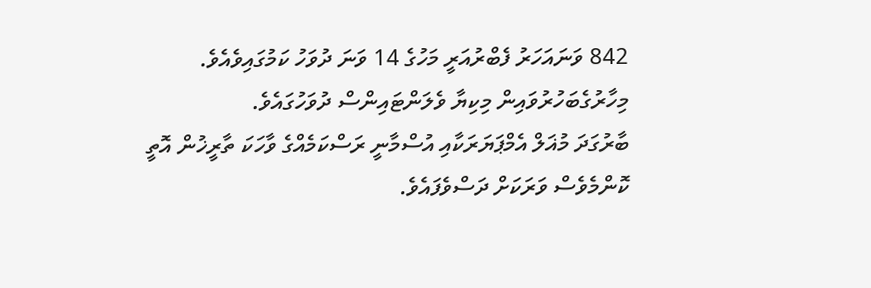842 ވަނައަހަރު ފެބްރުއަރީ މަހުގެ 14 ވަނަ ދުވަހު ކަމުގައިވެއެވެ. މިހާރުގެބަހުރުވައިން މިކިޔާ ވެލަންޓައިންސް ދުވަހުގައެވެ.
ބާރުގަދަ މުޣަލް އެމްޕަޔަރަކާއި އުސްމާނީ ރަސްކަމެއްގެ ވާހަކަ ތާރީޚުން އޮތީ ކޮންމެވެސް ވަރަކަށް ދަސްވެފައެވެ.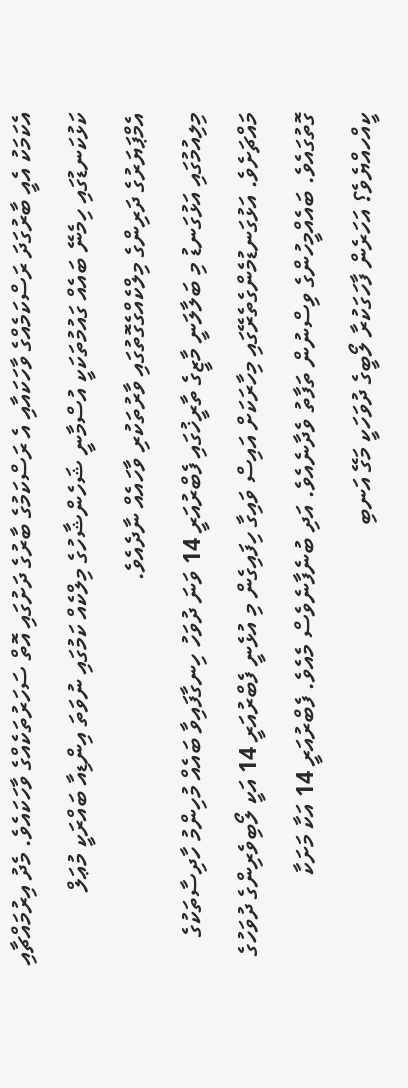އެކަމަކު އެއީ ބާރުގަދަ ރަސްކަމެއްގެ ވާހަކައާއި އެ ރަސްކަމުގެ ބާރުގެ ދަށުގައި އޮތް ސަހަރުތަކެއްގެ ވާހަކައެވެ. މެދު އިރުމައްޗާއި ކަޅުކަނޑުގައި ހިމެނޭ ބައެއް ގައުމުތަކަކީ އުސްމާނީ ޝަހެންޝާހުގެ މިލްކެއް ކަމުގައި ނުވަތަ އިންޑިއާ ބައްރަކީ މުޢަލް އެމްޕަޔަރުގެ ދަރިންގެ މިލްކެއްގެގޮތުގައި ވާރުތަކުރި ވާހައެއް ނާދެއެވެ.
މިލިއުމުގައި އަޅުގަނޑު މި ބަލާލަނީ މާޒީގެ ތާރީޚުގައި ފެބްރުއަރީ 14 ވަނަ ދުވަހު ހިނގާފައިވާ ބައެއް މުހިންމު ހާދިސާތަކުގެ މައްޗަށެވެ. އަޅުގަނޑުމެންގެތެރޭގައި މިހާރަކަށް އައިސް ވައިގާ ހިފައިގެން މި އުޅެނީ ފެބްރުއަރީ 14 އަކީ ލޯބިވެރިންގެ ދުވަހުގެ ގޮތުގައެވެ. ބައެއްމީހުންގެ ވިސްނުން ތަފާތު ވެދާނެއެވެ. އަދި ބުނެފާނެވެސް މެއެވެ. ފެބްރުއަރީ 14 އަކާ މަށަކާ ކީއްހއްޔެވެ؟ އަހަރެން ފާހަގަކުރާ ލޯބީގެ ދުވަހަކީ މަގޭ އަނބި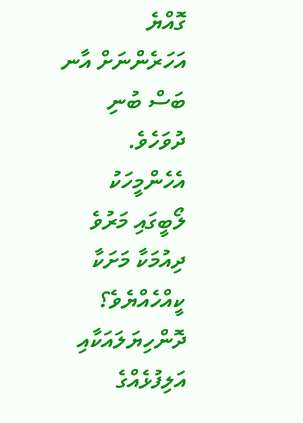ގޮއްޔެ އަހަރެންނަށް އާނ ބަސް ބުނި ދުވަހެވެ. އެހެންމީހަކު ލޯބީގައި މަރުވެ ދިއުމަކާ މަށަކާ ކީއްހެއްޔެވެ؟ ދޮންހިޔަލައަކާއި އަލިފުޅެއްގެ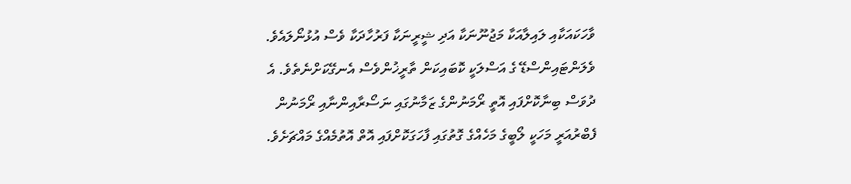ވާހަކައަކާއި ލައިލާއަކާ މަޖުނޫނަކާ އަދި ޝީރީނަކާ ފަރުހާދަކާ ވެސް އުޅުނޯލައެވެ.
ވެލަންޓައިންސްޑޭ ގެ އަސްލަކީ ކޮބައިކަން ތާރީޚުންވެސް އެނގޭކަށްނެތެވެ. އެ ދުވަސް ބިނާކޮށްފައި އޮތީ ރޯމަނުންގެ ޒަމާނުގައި ނަސޯރާއިންނާއި ރޯމަނުން ފެބްރުއަރީ މަހަކީ ލޯބީގެ މަހެއްގެ ގޮތުގައި ފާހަގަކޮށްފައި އޮތް އޮތުމެއްގެ މައްޗަށެވެ.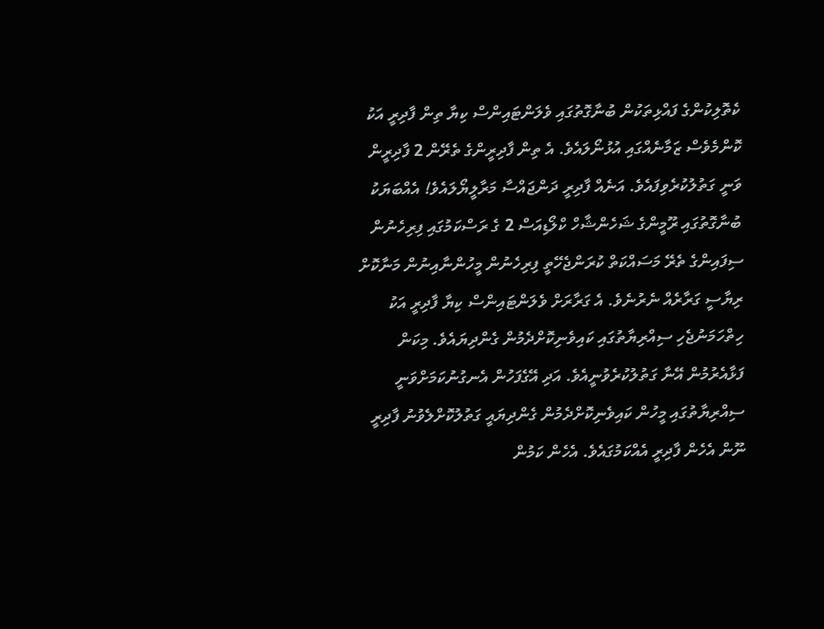ކެތޮލިކުންގެ ފައްޅިތަކުން ބުނާގޮތުގައި ވެލަންޓައިންސް ކިޔާ ތިން ފާދިރީ އަކު ކޮންމެވެސް ޒަމާނެއްގައި އުޅުނޯލައެވެ. އެ ތިން ފާދިރީންގެ ތެރޭން 2 ފާދިރީން ވަނީ ގަތުލުކުރެވިފައެވެ. އަނެއް ފާދިރީ ދަންޖައްސާ މަރާލީޔޯލައެވެ! އެއްބަޔަކު ބުނާގޮތުގައި ރޫމީންގެ ޝަހެންޝާހް ކްލޯޑިއަސް 2 ގެ ރަސްކަމުގައި ފިރިހެނުން ސިފައިންގެ ތެރޭ މަސައްކަތް ކުރަންޖެހޭތީ ފިރިހެނުން މީހުންނާއިނުން މަނާކޮށް ރިޔާސީ ގަރާރެއް ނެރުނެވެ. އެ ގަރާރަށް ވެލަންޓައިންސް ކިޔާ ފާދިރީ އަކު ހިތްހަމަނުޖެހި ސިއްރިޔާތުގައި ކައިވެނިކޮށްދެމުން ގެންދިޔައެވެ. މިކަން ފަޅާއެރުމުން އޭނާ ގަތުލުކުރެވުނީއެވެ. އަދި އޭގެފަހުން އެނގުނުކަމަށްވަނީ ސިއްރިޔާތުގައި މީހުން ކައިވެނިކޮށްދެމުން ގެންދިޔައީ ގަތުލުކޮށްލެވުނު ފާދިރީ ނޫން އެހެން ފާދިރީ އެއްކަމުގައެވެ. އެހެން ކަމުން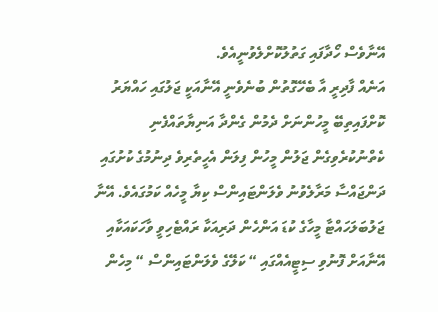އޭނާވެސް ހޯދާފައި ގަތުލުކޮށްލެވުނީއެވެ.
އަނެއް ފާދިރީ އާ ބެހޭގޮތުން ބުނެވެނީ އޭނާއަކީ ޖަލުގައި ހައްޔަރު ކޮށްފައިތިބޭ މީހުންނަށް ދެމުން ގެންދާ އަނިޔާތައްފެނި ކެތްނުކުރެވިގެން ޖަލުން މީހުން ފިލަން އެހީތެރިވެ ދިނުމުގެ ކުށުގައި ދަންޖައްސާ މަރާލެވުނު ވެލަންޓައިންސް ކިޔާ މީހެއް ކަމުގައެވެ. އޭނާ ޖަލުބަލަހައްޓާ މީހާގެ ކުޑަ އަންހެން ދަރިއަކާ ރައްޓެހިވީ ވާހަކައަކާއި އޭނާއަށް ފޮނުވި ސިޓީއެއްގައި “ ކަލޭގެ ވެލަންޓައިންސް “ މިހެން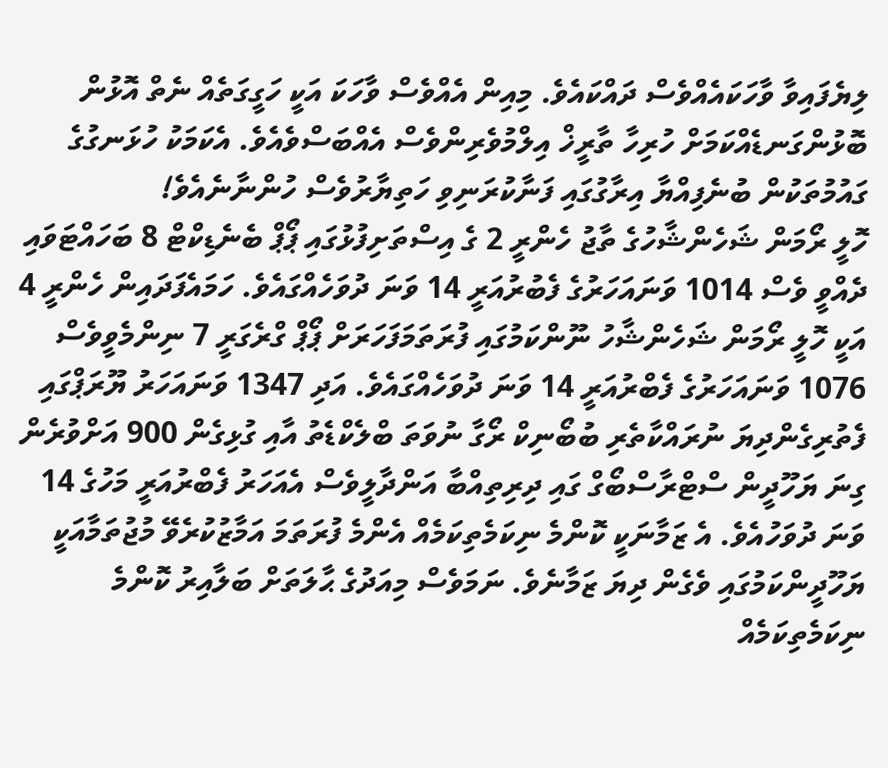ލިޔެފައިވާ ވާހަކައެއްވެސް ދައްކައެވެ. މިއިން އެއްވެސް ވާހަކަ އަކީ ހަގީގަތެއް ނެތް އޮޅުން ބޮޅުންގަނޑެއްކަމަށް ހުރިހާ ތާރީޚް އިލްމުވެރިންވެސް އެއްބަސްވެއެވެ. އެކަމަކު ހުޅަނގުގެ ގައުމުތަކުން ބުނެފިއްޔާ އިރާގުގައި ފަނާކުރަނިވި ހަތިޔާރުވެސް ހުންނާނެއެވެ!
ހޮލީ ރޯމަން ޝަހެންޝާހުގެ ތާޖު ހެންރީ 2 ގެ އިސްތަށިފުޅުގައި ޕޯޕް ބެނެޑިކްޓް 8 ބަހައްޓަވައި ދެއްވީ ވެސް 1014 ވަނައަހަރުގެ ފެބުރުއަރީ 14 ވަނަ ދުވަހެއްގައެވެ. ހަމައެފަދައިން ހެންރީ 4 އަކީ ހޮލީ ރޯމަން ޝަހެންޝާހު ނޫންކަމުގައި ފުރަތަމަފަހަރަށް ޕޯޕް ގްރެގަރީ 7 ނިންމެވީވެސް 1076 ވަނައަހަރުގެ ފެބްރުއަރީ 14 ވަނަ ދުވަހެއްގައެވެ. އަދި 1347 ވަނައަހަރު ޔޫރަޕްގައި ފެތުރިގެންދިޔަ ނުރައްކާތެރި ބުބޯނިކް ރޯގާ ނުވަތަ ބްލެކްޑެތު އާއި ގުޅިގެން 900 އަށްވުރެން ގިނަ ޔަހޫދީން ސްޓްރާސްބޯގް ގައި ދިރިތިއްބާ އަންދާލީވެސް އެއަހަރު ފެބްރުއަރީ މަހުގެ 14 ވަނަ ދުވަހުއެވެ. އެ ޒަމާނަކީ ކޮންމެ ނިކަމެތިކަމެއް އެންމެ ފުރަތަމަ އަމާޒުކުރެވޭ މުޖުތަމާއަކީ ޔަހޫދީންކަމުގައި ވެގެން ދިޔަ ޒަމާނެވެ. ނަމަވެސް މިއަދުގެ ޙާލަތަށް ބަލާއިރު ކޮންމެ ނިކަމެތިކަމެއް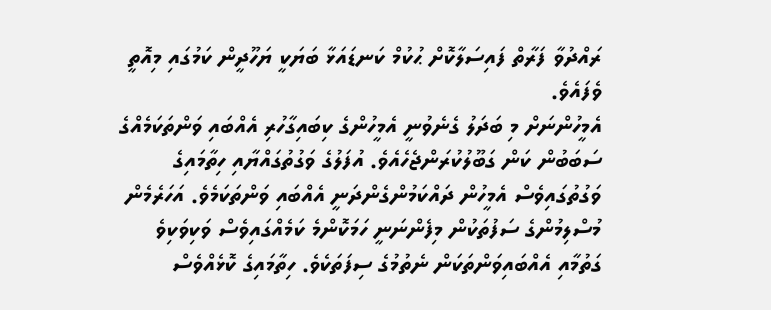ރައްދުވާ ފަރާތް ފައިސަލާކޮށް ޙުކުމް ކަނޑައަޅާ ބަޔަކީ ޔަހޫދީން ކަމުގައި މިއޮތީ ވެފައެވެ.
އެމީހުންނަށް މި ބަދަލު ގެނެވުނީ އެމީހުންގެ ކިބައިގާހުރި އެއްބައި ވަންތަކަމެއްގެ ސަބަބުން ކަން ގަބޫލުކުރަންޖެހެއެވެ. އުފަލުގެ ވަގުތުގައްޔާއި ހިތާމައިގެ ވަގުތުގައިވެސް އެމީހުން ދައްކަމުންގެންދަނީ އެއްބައި ވަންތަކަމެވެ. އަހަރެމެން މުސްލިމުންގެ ސަފުތަކުން މިފެންނަނީ ހަމަކޮންމެ ކަމެއްގައިވެސް ވަކިވަކިވެ ގަތުމާއި އެއްބައިވަންތަކަން ނެތުމުގެ ސިފަތަކެވެ. ހިތާމައިގެ ކޮޅެއްވެސް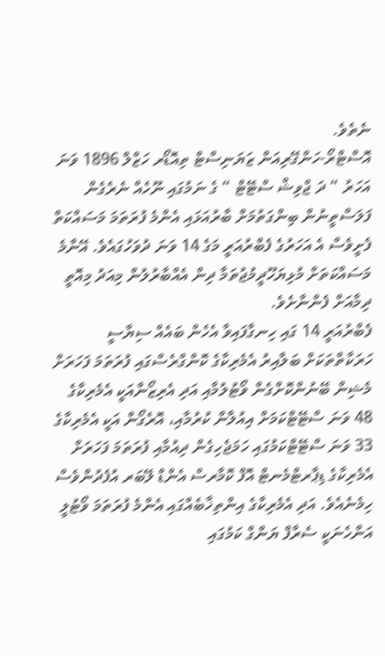ނެތެވެ.
އޮސްޓްރޯ-ހަންގޭރިއަން ޒަޔަނިސްޓް ތިއޮޑޯރ ހަޒްލް 1896 ވަނަ އަހަރު “ ދަ ޖްވިޝް ސްޓޭޓް “ ގެ ނަމުގައި ނޫހެއް ނެރެގެން ފަލަސްތީނުން ބިންގަތުމަށް ބާރުއަޅައި އެންމެ ފުރަތަމަ މަސައްކަތް ފެށީވެސް އެ އަހަރުގެ ފެބްރުއަރީ މަގެ 14 ވަނަ ދުވަހުގައެވެ. އޭނާމެ މަސައްކަތަށް މުޅިޔަހޫދީމުޖުތަމާ ދިން އެއްބާރުލުން މިއަދު މިއޮތީ ދިމާއަށް ފެންނާށެވެ.
ފެބްރުއަރީ 14 ގައި ހިނގާފައިވާ އެހެން ބައެއް ސިޔާސީ ހަރަކާތްތަކަށް ބަލާއިރު އެމެރިކާގެ ކޮންގްރެސްގައި ފުރަތަމަ ފަހަރަށް މެޝިން ބޭނުންކޮށްގެން ވޯޓުލުމާއި އަދި އެރިޒޯނާއަކީ އެމެރިކާގެ 48 ވަނަ ސްޓޭޓްކަމަށް އިއުލާން ކުރުމާއި، އޮރެގޯން އަކީ އެމެރިކާގެ 33 ވަނަ ސްޓޭޓްކަމުގައި ހަމަޖެހިގެން ދިއުމާއި ފުރަތަމަ ފަހަރަށް އެމެރިކާގެ ޑިޕާރޓްމެނޓް އޮފް ކޮމާރސް އެންޑް ލޭބަރ އުފެދުންވެސް ހިމެނެއެވެ. އަދި އެމެރިކާގެ އިންތިޚާބެއްގައި އެންމެ ފުރަތަމަ ވޯޓުލީ އަންހެނަކީ ސެރާފް ޔަންގް ކަމުގައި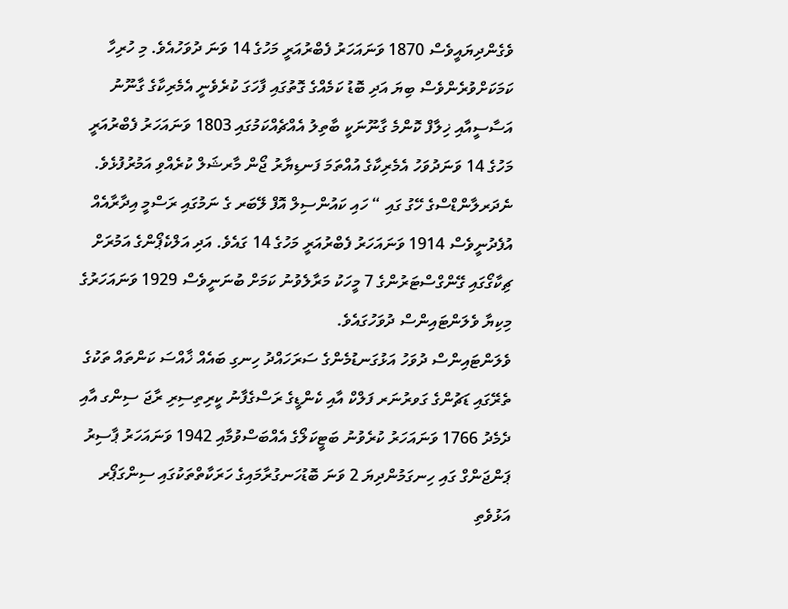ވެގެންދިޔައީވެސް 1870 ވަނައަހަރު ފެބްރުއަރީ މަހުގެ 14 ވަނަ ދުވަހުއެވެ. މި ހުރިހާ ކަމަކަށްވުރެންވެސް ބިޔަ އަދި ބޮޑު ކަމެއްގެ ގޮތުގައި ފާހަގަ ކުރެވެނީ އެމެރިކާގެ ގާނޫނު އަސާސީއާއި ޚިލާފް ކޮންމެ ގާނޫނަކީ ބާތިލު އެއްޗެއްކަމުގައި 1803 ވަނައަހަރު ފެބްރުއަރީ މަހުގެ 14 ވަނަދުވަހު އެމެރިކާގެ އުއްތަމަ ފަނޑިޔާރު ޖޯން މާރޝަލް ކުރެއްވި އަމުރުފުޅެވެ.
ނެދަރލާންޑްސްގެ ހޭގު ގައި “ ހައި ކައުންސިލް އޮފް ލޭބަރ ގެ ނަމުގައި ރަސްމީ އިދާރާއެއް އުފެދުނީވެސް 1914 ވަނައަހަރު ފެބްރުއަރީ މަހުގެ 14 ގައެވެ. އަދި އަލްކެޕޯންގެ އަމުރަށް ޗިކާގޯގައި ގޭންގްސްޓަރުންގެ 7 މީހަކު މަރާލެވުނު ކަމަށް ބުނަނީވެސް 1929 ވަނައަހަރުގެ މިކިޔާ ވެލަންޓައިންސް ދުވަހުގައެވެ.
ވެލަންޓައިންސް ދުވަހު އަޅުގަނޑުމެންގެ ސަރަހައްދު ހިނގި ބައެއް ޚާއްސަ ކަންތައް ތަކުގެ ތެރޭގައި ޑަޗުންގެ ގަވރުނަރ ފަލްކް އާއި ކެންޑީގެ ރަސްގެފާނު ކީރިތިސިރި ރާޖަ ސިންގ އާއި ދެމެދު 1766 ވަނައަހަރު ކުރެވުނު ބަޓީކަލޯގެ އެއްބަސްވުމާއި 1942 ވަނައަހަރު ޕާސިރު ޕަންޖަންގް ގައި ހިނގަމުންދިޔަ 2 ވަނަ ބޮޑުހަނގުރާމައިގެ ހަރަކާތްތަކުގައި ސިންގަޕޯރ އަޅުވެތި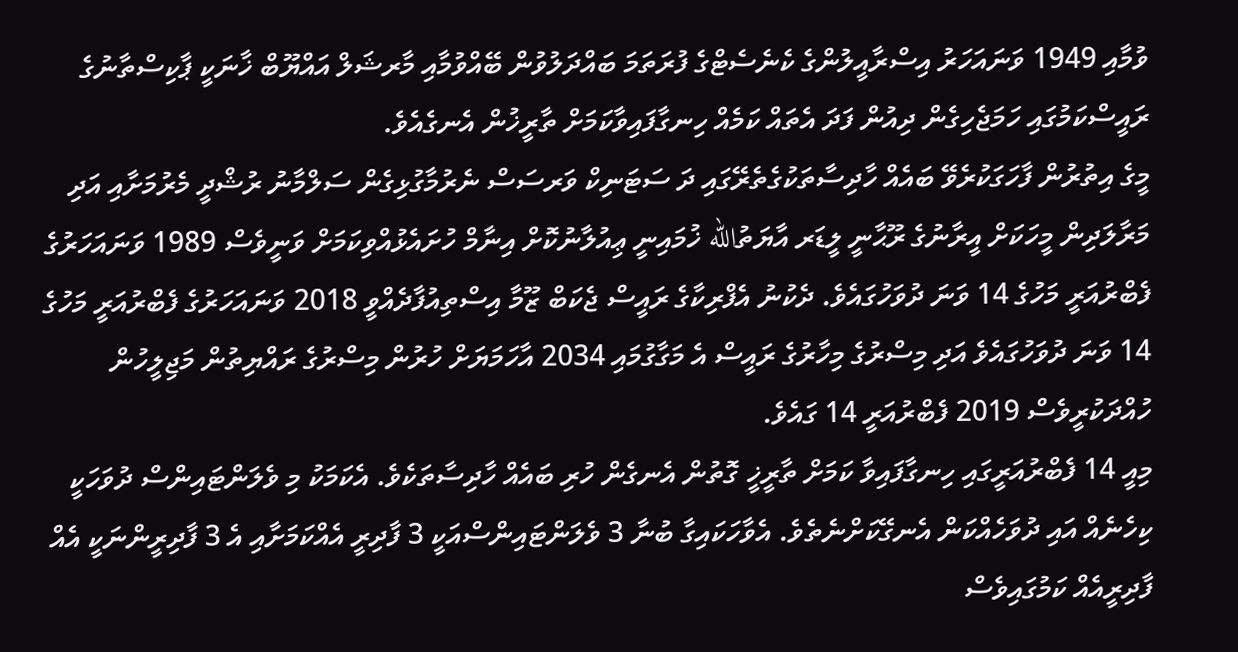ވުމާއި 1949 ވަނައަހަރު އިސްރާއީލުންގެ ކެނެސެޓްގެ ފުރަތަމަ ބައްދަލުވުން ބޭއްވުމާއި މާރޝަލް އައްޔޫބް ޚާނަކީ ޕާކިސްތާނުގެ ރައީސްކަމުގައި ހަމަޖެހިގެން ދިއުން ފަދަ އެތައް ކަމެއް ހިނގާފައިވާކަމަށް ތާރީޚުން އެނގެއެވެ.
މީގެ އިތުރުން ފާހަގަކުރެވޭ ބައެއް ހާދިސާތަކުގެތެރޭގައި ދަ ސަޓަނިކް ވަރސަސް ނެރުމާގުޅިގެން ސަލްމާނު ރުޝްދީ މެރުމަށާއި އަދި މަރާލަދިން މީހަކަށް އީރާނުގެ ރޫޙާނީ ލީޑަރ އާޔަތުالله ޚުމައިނީ ޢިއުލާނުކޮށް އިނާމް ހުށައެޅުއްވިކަމަށް ވަނީވެސް 1989 ވަނައަހަރުގެ ފެބްރުއަރީ މަހުގެ 14 ވަނަ ދުވަހުގައެވެ. ދެކުނު އެފްރިކާގެ ރައީސް ޖެކަބް ޒޫމާ އިސްތިއުފާދެއްވީ 2018 ވަނައަހަރުގެ ފެބްރުއަރީ މަހުގެ 14 ވަނަ ދުވަހުގައެވެ އަދި މިސްރުގެ މިހާރުގެ ރައީސް އެ މަގާގުމައި 2034 އާހަމަޔަށް ހުރުން މިސްރުގެ ރައްޔިތުން މަޖިލީހުން ހުއްދަކުރީވެސް 2019 ފެބްރުއަރީ 14 ގައެވެ.
މިއީ 14 ފެބްރުއަރީގައި ހިނގާފައިވާ ކަމަށް ތާރީޚީ ގޮތުން އެނގެން ހުރި ބައެއް ހާދިސާތަކެވެ. އެކަމަކު މި ވެލަންޓައިންސް ދުވަހަކީ ކިހެނެއް އައި ދުވަހެއްކަން އެނގޭކަށްނެތެވެ. އެވާހަކައިގާ ބުނާ 3 ވެލަންޓައިންސްއަކީ 3 ފާދިރީ އެއްކަމަށާއި އެ 3 ފާދިރީންނަކީ އެއް ފާދިރީއެއް ކަމުގައިވެސް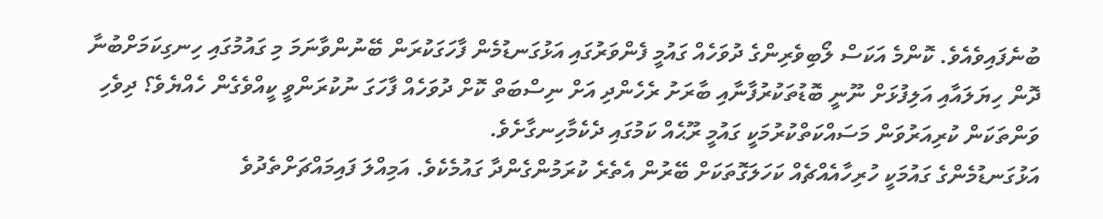ބުނެފައިވެއެވެ. ކޮންމެ އަކަސް ލޯބިވެރިންގެ ދުވަހެއް ގައުމީ ފެންވަރުގައި އަޅުގަނޑުމެން ފާހަގަކުރަން ބޭނުންވާނަމަ މި ގައުމުގައި ހިނގިކަމަށްބުނާ ދޮން ހިޔަލައާއި އަލިފުޅަށް ނޫނީ ބޮޑުތަކުރުފާނާއި ބާރަށު ރެހެންދި އަށް ނިސްބަތް ކޮށް ދުވަހެއް ފާހަގަ ނުކުރަންވީ ކީއްވެގެން ހެއްޔެވެ؟ ދިވެހި ވަންތަކަން ކުރިއަރުވަން މަސައްކަތްކުރުމަކީ ގައުމީ ރޫޙެއް ކަމުގައި ދެކެމާހިނގާށެވެ.
އަޅުގަނޑުމެންގެ ގައުމަކީ ހުރިހާއެއްޗެއް ކަހަލަގޮތަކަށް ބޭރުން އެތެރެ ކުރަމުންގެންދާ ގައުމެކެވެ. އަމިއްލަ ފައިމައްޗަށްތެދުވެ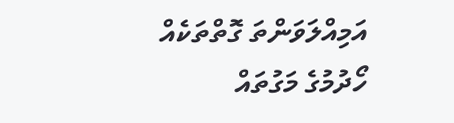އަމިއްލަވަންތަ ގޮތްތަކެއް ހޯދުމުގެ މަގުތައް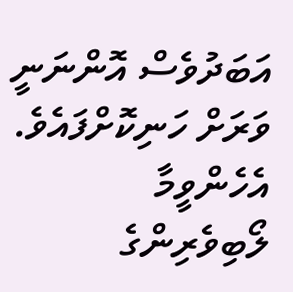އަބަދުވެސް އޮންނަނީ ވަރަށް ހަނިކޮށްފައެވެ. އެހެންވީމާ ލޯބިވެރިންގެ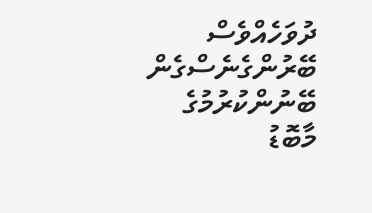ދުވަހެއްވެސް ބޭރުންގެނެސްގެން ބޭނުންކުރުމުގެ މާބޮޑު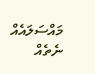މައްސަލައެއް ނެތެއް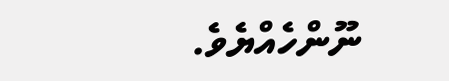ނޫންހެއްޔެވެ.